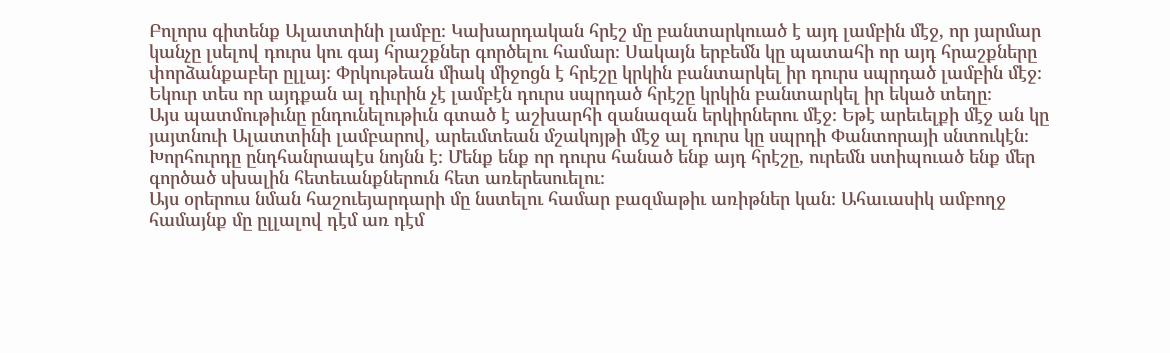Բոլորս գիտենք Ալատտինի լամբը։ Կախարդական հրէշ մը բանտարկուած է այդ լամբին մէջ, որ յարմար կանչը լսելով դուրս կու գայ հրաշքներ գործելու համար։ Սակայն երբեմն կը պատահի որ այդ հրաշքները փորձանքաբեր ըլլայ։ Փրկութեան միակ միջոցն է հրէշը կրկին բանտարկել իր դուրս սպրդած լամբին մէջ։ Եկուր տես որ այդքան ալ դիւրին չէ լամբէն դուրս սպրդած հրէշը կրկին բանտարկել իր եկած տեղը։
Այս պատմութիւնը ընդունելութիւն գտած է աշխարհի զանազան երկիրներու մէջ։ Եթէ արեւելքի մէջ ան կը յայտնուի Ալատտինի լամբարով, արեւմտեան մշակոյթի մէջ ալ դուրս կը սպրդի Փանտորայի սնտուկէն։ Խորհուրդը ընդհանրապէս նոյնն է։ Մենք ենք որ դուրս հանած ենք այդ հրէշը, ուրեմն ստիպուած ենք մեր գործած սխալին հետեւանքներուն հետ առերեսուելու։
Այս օրերուս նման հաշուեյարդարի մը նստելու համար բազմաթիւ առիթներ կան։ Ահաւասիկ ամբողջ համայնք մը ըլլալով դէմ առ դէմ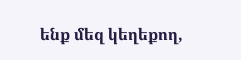ենք մեզ կեղեքող,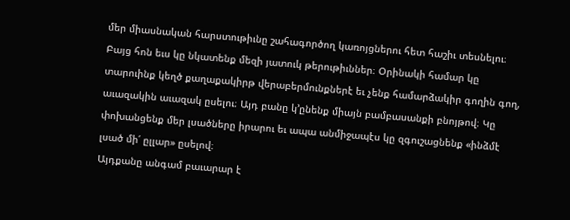մեր միասնական հարստութիւնը շահագործող կառոյցներու հետ հաշիւ տեսնելու։ Բայց հոն եւս կը նկատենք մեզի յատուկ թերութիւններ։ Օրինակի համար կը տարուինք կեղծ քաղաքակիրթ վերաբերմունքներէ եւ չենք համարձակիր գողին գող, աւազակին աւազակ ըսելու։ Այդ բանը կ՚ընենք միայն բամբասանքի բնոյթով։ Կը փոխանցենք մեր լսածները իրարու եւ ապա անմիջապէս կը զգուշացնենք «ինձմէ լսած մի՛ ըլլար» ըսելով։
Այդքանը անգամ բաւարար է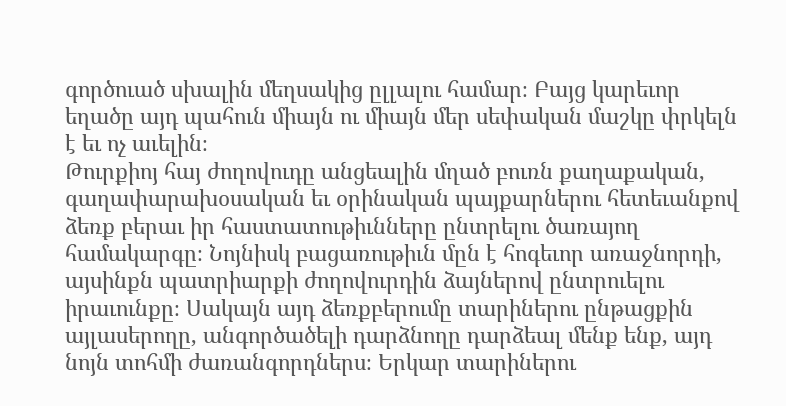գործուած սխալին մեղսակից ըլլալու համար։ Բայց կարեւոր եղածը այդ պահուն միայն ու միայն մեր սեփական մաշկը փրկելն է եւ ոչ աւելին։
Թուրքիոյ հայ ժողովուդը անցեալին մղած բուռն քաղաքական, գաղափարախօսական եւ օրինական պայքարներու հետեւանքով ձեռք բերաւ իր հաստատութիւնները ընտրելու ծառայող համակարգը։ Նոյնիսկ բացառութիւն մըն է հոգեւոր առաջնորդի, այսինքն պատրիարքի ժողովուրդին ձայներով ընտրուելու իրաւունքը։ Սակայն այդ ձեռքբերումը տարիներու ընթացքին այլասերողը, անգործածելի դարձնողը դարձեալ մենք ենք, այդ նոյն տոհմի ժառանգորդներս։ Երկար տարիներու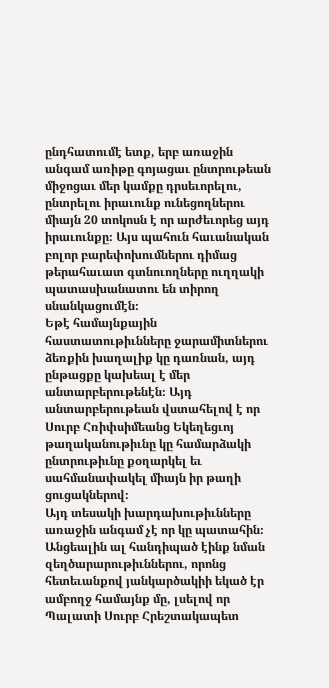ընդհատումէ ետք, երբ առաջին անգամ առիթը գոյացաւ ընտրութեան միջոցաւ մեր կամքը դրսեւորելու, ընտրելու իրաւունք ունեցողներու միայն 20 տոկոսն է որ արժեւորեց այդ իրաւունքը։ Այս պահուն հաւանական բոլոր բարեփոխումներու դիմաց թերահաւատ գտնուողները ուղղակի պատասխանատու են տիրող սնանկացումէն։
Եթէ համայնքային հաստատութիւնները ջարամիտներու ձեռքին խաղալիք կը դառնան, այդ ընթացքը կախեալ է մեր անտարբերութենէն։ Այդ անտարբերութեան վստահելով է որ Սուրբ Հռիփսիմեանց Եկեղեցւոյ թաղականութիւնը կը համարձակի ընտրութիւնը քօղարկել եւ սահմանափակել միայն իր թաղի ցուցակներով։
Այդ տեսակի խարդախութիւնները առաջին անգամ չէ որ կը պատահին։ Անցեալին ալ հանդիպած էինք նման զեղծարարութիւններու, որոնց հետեւանքով յանկարծակիի եկած էր ամբողջ համայնք մը, լսելով որ Պալատի Սուրբ Հրեշտակապետ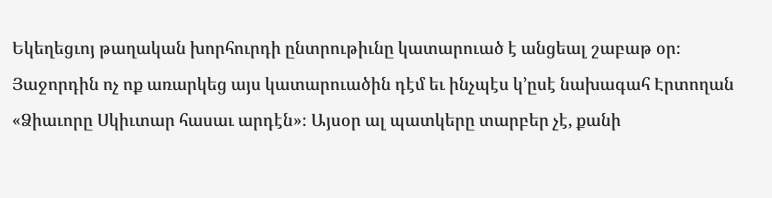Եկեղեցւոյ թաղական խորհուրդի ընտրութիւնը կատարուած է անցեալ շաբաթ օր։ Յաջորդին ոչ ոք առարկեց այս կատարուածին դէմ եւ ինչպէս կ՚ըսէ նախագահ Էրտողան «Ձիաւորը Սկիւտար հասաւ արդէն»։ Այսօր ալ պատկերը տարբեր չէ, քանի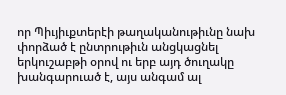որ Պիւյիւքտերէի թաղականութիւնը նախ փորձած է ընտրութիւն անցկացնել երկուշաբթի օրով ու երբ այդ ծուղակը խանգարուած է, այս անգամ ալ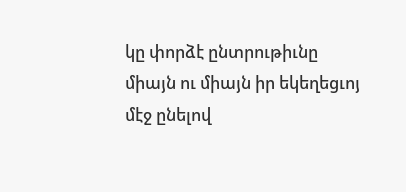կը փորձէ ընտրութիւնը միայն ու միայն իր եկեղեցւոյ մէջ ընելով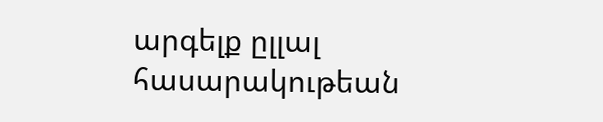արգելք ըլլալ հասարակութեան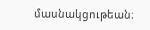մասնակցութեան։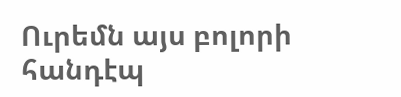Ուրեմն այս բոլորի հանդէպ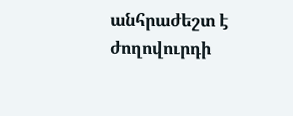անհրաժեշտ է ժողովուրդի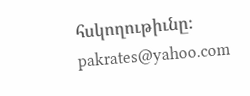հսկողութիւնը։
pakrates@yahoo.com